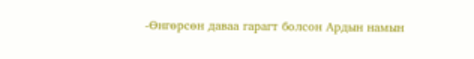-Өнгөрсөн даваа гарагт болсон Ардын намын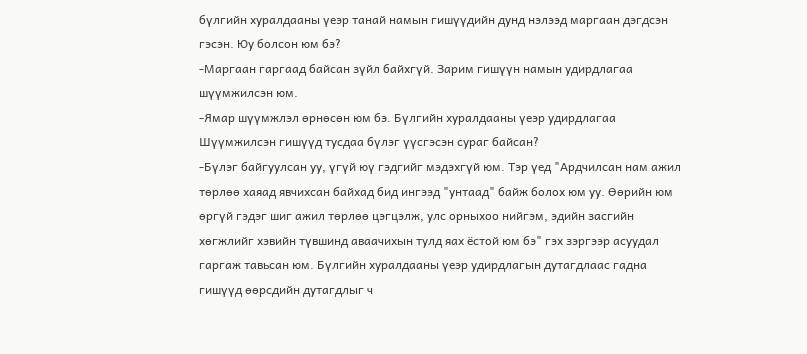бүлгийн хуралдааны үеэр танай намын гишүүдийн дунд нэлээд маргаан дэгдсэн гэсэн. Юу болсон юм бэ?
-Маргаан гаргаад байсан зүйл байхгүй. Зарим гишүүн намын удирдлагаа шүүмжилсэн юм.
-Ямар шүүмжлэл өрнөсөн юм бэ. Бүлгийн хуралдааны үеэр удирдлагаа Шүүмжилсэн гишүүд тусдаа бүлэг үүсгэсэн сураг байсан?
-Бүлэг байгуулсан уу, үгүй юү гэдгийг мэдэхгүй юм. Тэр үед "Ардчилсан нам ажил төрлөө хаяад явчихсан байхад бид ингээд "унтаад" байж болох юм уу. Өөрийн юм өргүй гэдэг шиг ажил төрлөө цэгцэлж, улс орныхоо нийгэм, эдийн засгийн хөгжлийг хэвийн түвшинд аваачихын тулд яах ёстой юм бэ" гэх зэргээр асуудал гаргаж тавьсан юм. Бүлгийн хуралдааны үеэр удирдлагын дутагдлаас гадна гишүүд өөрсдийн дутагдлыг ч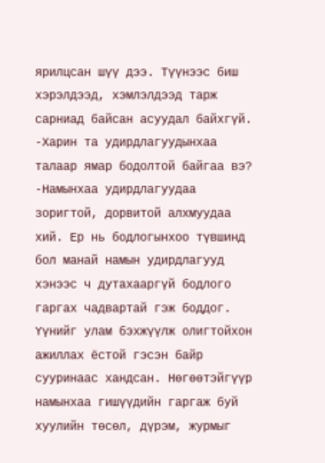ярилцсан шүү дээ. Түүнээс биш хэрэлдээд, хэмлэлдээд тарж сарниад байсан асуудал байхгүй.
-Харин та удирдлагуудынхаа талаар ямар бодолтой байгаа вэ?
-Намынхаа удирдлагуудаа зоригтой, дорвитой алхмуудаа хий. Ер нь бодлогынхоо түвшинд бол манай намын удирдлагууд хэнээс ч дутахааргүй бодлого гаргах чадвартай гэж боддог. Үүнийг улам бэхжүүлж олигтойхон ажиллах ёстой гэсэн байр сууринаас хандсан. Нөгөөтэйгүүр намынхаа гишүүдийн гаргаж буй хуулийн төсөл, дүрэм, журмыг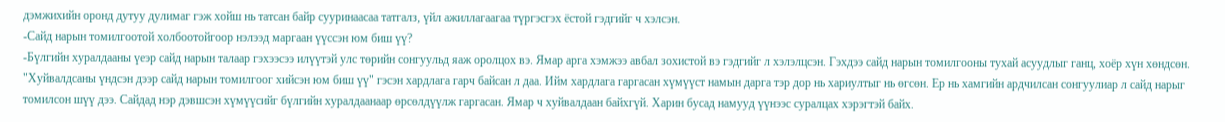дэмжихийн оронд дутуу дулимаг гэж хойш нь татсан байр сууринаасаа татгалз, үйл ажиллагаагаа түргэсгэх ёстой гэдгийг ч хэлсэн.
-Сайд нарын томилгоотой холбоотойгоор нэлээд маргаан үүссэн юм биш үү?
-Бүлгийн хуралдааны үеэр сайд нарын талаар гэхээсээ илүүтэй улс төрийн сонгуульд яаж оролцох вэ. Ямар арга хэмжээ авбал зохистой вэ гэдгийг л хэлэлцсэн. Гэхдээ сайд нарын томилгооны тухай асуудлыг ганц, хоёр хүн хөндсөн. "Хуйвалдсаны үндсэн дээр сайд нарын томилгоог хийсэн юм биш үү" гэсэн хардлага гарч байсан л даа. Ийм хардлага гаргасан хүмүүст намын дарга тэр дор нь хариултыг нь өгсөн. Ер нь хамгийн ардчилсан сонгуулиар л сайд нарыг томилсон шүү дээ. Сайдад нэр дэвшсэн хүмүүсийг бүлгийн хуралдаанаар өрсөлдүүлж гаргасан. Ямар ч хуйвалдаан байхгүй. Харин бусад намууд үүнээс суралцах хэрэгтэй байх.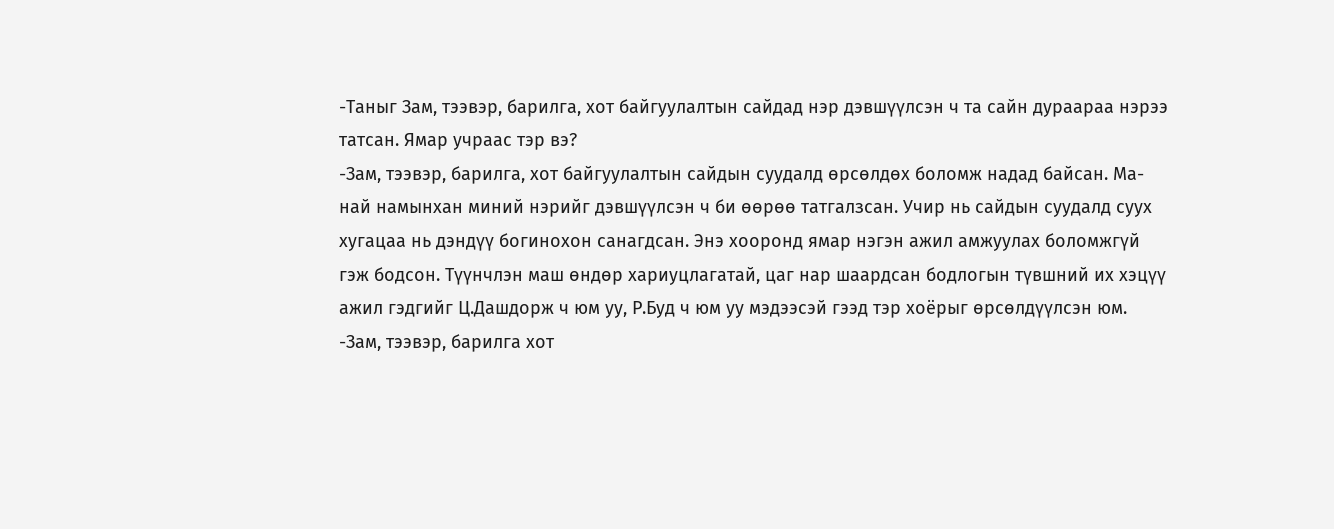-Таныг Зам, тээвэр, барилга, хот байгуулалтын сайдад нэр дэвшүүлсэн ч та сайн дураараа нэрээ татсан. Ямар учраас тэр вэ?
-Зам, тээвэр, барилга, хот байгуулалтын сайдын суудалд өрсөлдөх боломж надад байсан. Ма-най намынхан миний нэрийг дэвшүүлсэн ч би өөрөө татгалзсан. Учир нь сайдын суудалд суух хугацаа нь дэндүү богинохон санагдсан. Энэ хооронд ямар нэгэн ажил амжуулах боломжгүй гэж бодсон. Түүнчлэн маш өндөр хариуцлагатай, цаг нар шаардсан бодлогын түвшний их хэцүү ажил гэдгийг Ц.Дашдорж ч юм уу, Р.Буд ч юм уу мэдээсэй гээд тэр хоёрыг өрсөлдүүлсэн юм.
-Зам, тээвэр, барилга хот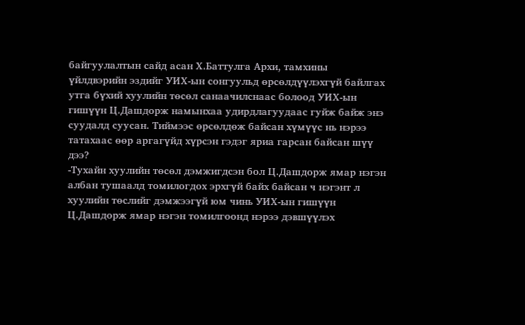байгуулалтын сайд асан Х.Баттулга Архи, тамхины үйлдвэрийн эздийг УИХ-ын сонгуульд өрсөлдүүлэхгүй байлгах утга бүхий хуулийн төсөл санаачилснаас болоод УИХ-ын гишүүн Ц.Дашдорж намынхаа удирдлагуудаас гуйж байж энэ суудалд суусан. Тиймээс өрсөлдөж байсан хүмүүс нь нэрээ татахаас өөр аргагүйд хүрсэн гэдэг яриа гарсан байсан шүү дээ?
-Тухайн хуулийн төсөл дэмжигдсэн бол Ц.Дашдорж ямар нэгэн албан тушаалд томилогдох эрхгүй байх байсан ч нэгэнт л хуулийн төслийг дэмжээгүй юм чинь УИХ-ын гишүүн Ц.Дашдорж ямар нэгэн томилгоонд нэрээ дэвшүүлэх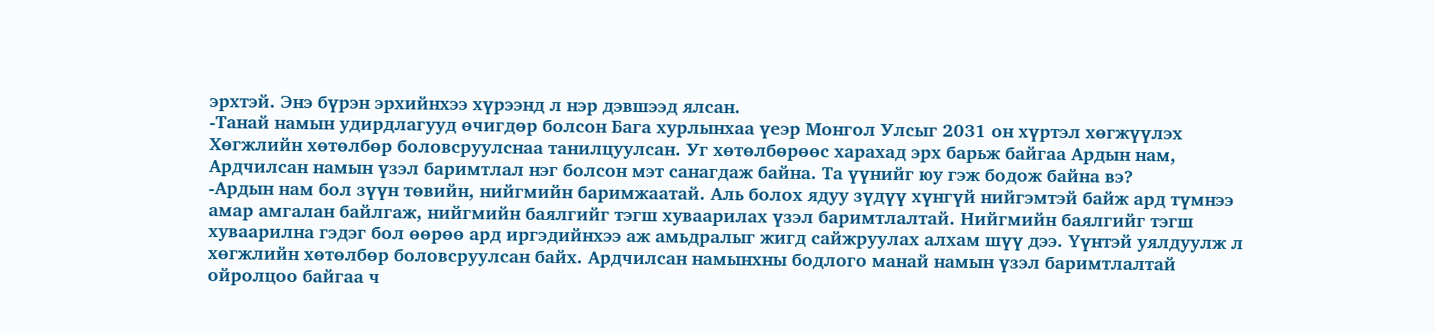эрхтэй. Энэ бүрэн эрхийнхээ хүрээнд л нэр дэвшээд ялсан.
-Танай намын удирдлагууд өчигдөр болсон Бага хурлынхаа үеэр Монгол Улсыг 2031 он хүртэл хөгжүүлэх Хөгжлийн хөтөлбөр боловсруулснаа танилцуулсан. Уг хөтөлбөрөөс харахад эрх барьж байгаа Ардын нам, Ардчилсан намын үзэл баримтлал нэг болсон мэт санагдаж байна. Та үүнийг юу гэж бодож байна вэ?
-Ардын нам бол зүүн төвийн, нийгмийн баримжаатай. Аль болох ядуу зүдүү хүнгүй нийгэмтэй байж ард түмнээ амар амгалан байлгаж, нийгмийн баялгийг тэгш хуваарилах үзэл баримтлалтай. Нийгмийн баялгийг тэгш хуваарилна гэдэг бол өөрөө ард иргэдийнхээ аж амьдралыг жигд сайжруулах алхам шүү дээ. Үүнтэй уялдуулж л хөгжлийн хөтөлбөр боловсруулсан байх. Ардчилсан намынхны бодлого манай намын үзэл баримтлалтай ойролцоо байгаа ч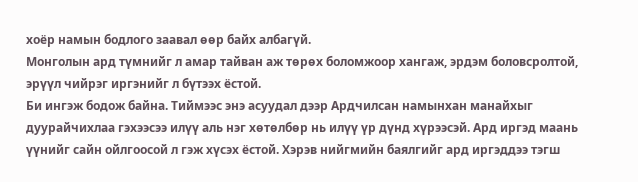хоёр намын бодлого заавал өөр байх албагүй.
Монголын ард түмнийг л амар тайван аж төрөх боломжоор хангаж, эрдэм боловсролтой, эрүүл чийрэг иргэнийг л бүтээх ёстой.
Би ингэж бодож байна. Тиймээс энэ асуудал дээр Ардчилсан намынхан манайхыг дуурайчихлаа гэхээсээ илүү аль нэг хөтөлбөр нь илүү үр дүнд хүрээсэй. Ард иргэд маань үүнийг сайн ойлгоосой л гэж хүсэх ёстой. Хэрэв нийгмийн баялгийг ард иргэддээ тэгш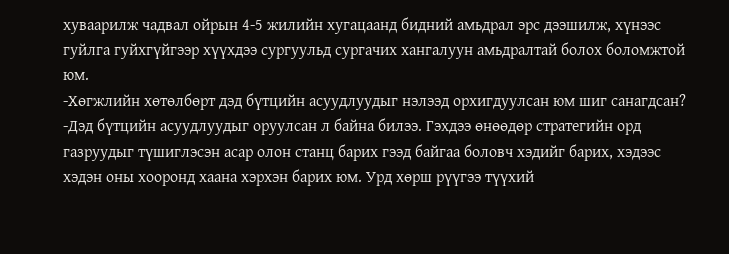хуваарилж чадвал ойрын 4-5 жилийн хугацаанд бидний амьдрал эрс дээшилж, хүнээс гуйлга гуйхгүйгээр хүүхдээ сургуульд сургачих хангалуун амьдралтай болох боломжтой юм.
-Хөгжлийн хөтөлбөрт дэд бүтцийн асуудлуудыг нэлээд орхигдуулсан юм шиг санагдсан?
-Дэд бүтцийн асуудлуудыг оруулсан л байна билээ. Гэхдээ өнөөдөр стратегийн орд газруудыг түшиглэсэн асар олон станц барих гээд байгаа боловч хэдийг барих, хэдээс хэдэн оны хооронд хаана хэрхэн барих юм. Урд хөрш рүүгээ түүхий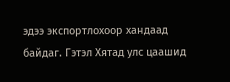эдээ экспортлохоор хандаад байдаг. Гэтэл Хятад улс цаашид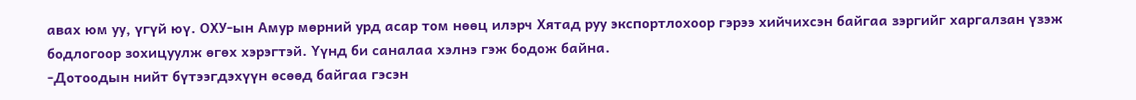авах юм уу, үгүй юү. ОХУ-ын Амур мөрний урд асар том нөөц илэрч Хятад руу экспортлохоор гэрээ хийчихсэн байгаа зэргийг харгалзан үзэж бодлогоор зохицуулж өгөх хэрэгтэй. Үүнд би саналаа хэлнэ гэж бодож байна.
-Дотоодын нийт бүтээгдэхүүн өсөөд байгаа гэсэн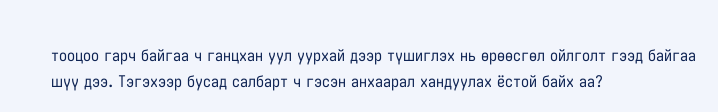тооцоо гарч байгаа ч ганцхан уул уурхай дээр түшиглэх нь өрөөсгөл ойлголт гээд байгаа шүү дээ. Тэгэхээр бусад салбарт ч гэсэн анхаарал хандуулах ёстой байх аа?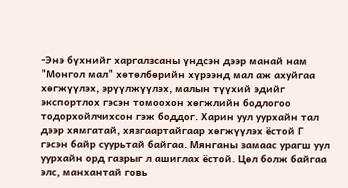-Энэ бүхнийг харгалзсаны үндсэн дээр манай нам "Монгол мал" хөтөлбөрийн хүрээнд мал аж ахуйгаа хөгжүүлэх, эрүүлжүүлэх, малын түүхий эдийг экспортлох гэсэн томоохон хөгжлийн бодлогоо тодорхойлчихсон гэж боддог. Харин уул уурхайн тал дээр хямгатай, хязгаартайгаар хөгжүүлэх ёстой Г гэсэн байр суурьтай байгаа. Мянганы замаас урагш уул уурхайн орд газрыг л ашиглах ёстой. Цөл болж байгаа элс, манхантай говь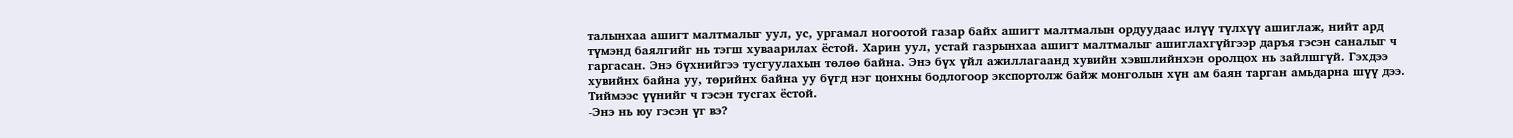талынхаа ашигт малтмалыг уул, ус, ургамал ногоотой газар байх ашигт малтмалын ордуудаас илүү түлхүү ашиглаж, нийт ард түмэнд баялгийг нь тэгш хуваарилах ёстой. Харин уул, устай газрынхаа ашигт малтмалыг ашиглахгүйгээр даръя гэсэн саналыг ч гаргасан. Энэ бүхнийгээ тусгуулахын төлөө байна. Энэ бүх үйл ажиллагаанд хувийн хэвшлийнхэн оролцох нь зайлшгүй. Гэхдээ хувийнх байна уу, төрийнх байна уу бүгд нэг цонхны бодлогоор экспортолж байж монголын хүн ам баян тарган амьдарна шүү дээ. Тиймээс үүнийг ч гэсэн тусгах ёстой.
-Энэ нь юу гэсэн үг вэ?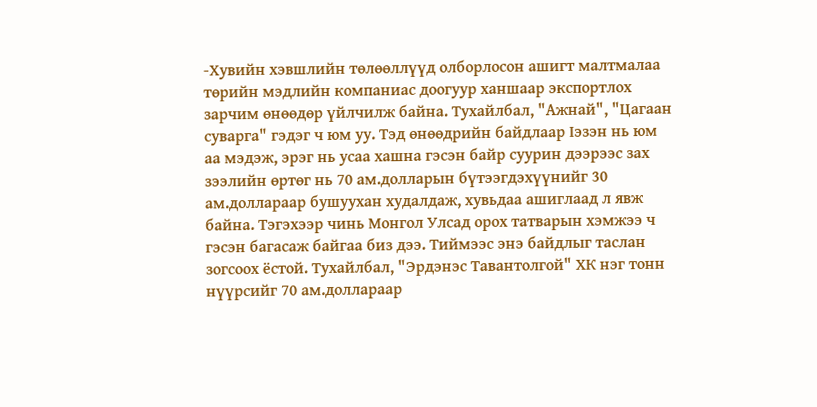-Хувийн хэвшлийн төлөөллүүд олборлосон ашигт малтмалаа төрийн мэдлийн компаниас доогуур ханшаар экспортлох зарчим өнөөдөр үйлчилж байна. Тухайлбал, "Ажнай", "Цагаан суварга" гэдэг ч юм уу. Тэд өнөөдрийн байдлаар Iэзэн нь юм аа мэдэж, эрэг нь усаа хашна гэсэн байр суурин дээрээс зах зээлийн өртөг нь 70 ам.долларын бүтээгдэхүүнийг 30 ам.доллараар бушуухан худалдаж, хувьдаа ашиглаад л явж байна. Тэгэхээр чинь Монгол Улсад орох татварын хэмжээ ч гэсэн багасаж байгаа биз дээ. Тиймээс энэ байдлыг таслан зогсоох ёстой. Тухайлбал, "Эрдэнэс Тавантолгой" ХК нэг тонн нүүрсийг 70 ам.доллараар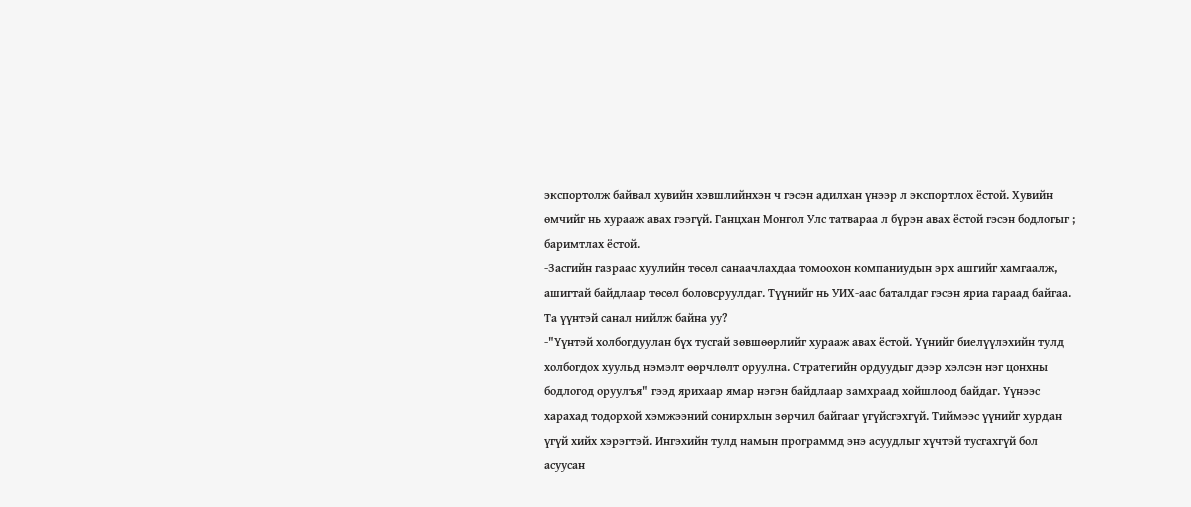экспортолж байвал хувийн хэвшлийнхэн ч гэсэн адилхан үнээр л экспортлох ёстой. Хувийн өмчийг нь хурааж авах гээгүй. Ганцхан Монгол Улс татвараа л бүрэн авах ёстой гэсэн бодлогыг ; баримтлах ёстой.
-Засгийн газраас хуулийн төсөл санаачлахдаа томоохон компаниудын эрх ашгийг хамгаалж, ашигтай байдлаар төсөл боловсруулдаг. Түүнийг нь УИХ-аас баталдаг гэсэн яриа гараад байгаа. Та үүнтэй санал нийлж байна уу?
-"Үүнтэй холбогдуулан бүх тусгай зөвшөөрлийг хурааж авах ёстой. Үүнийг биелүүлэхийн тулд холбогдох хуульд нэмэлт өөрчлөлт оруулна. Стратегийн ордуудыг дээр хэлсэн нэг цонхны бодлогод оруулъя" гээд ярихаар ямар нэгэн байдлаар замхраад хойшлоод байдаг. Үүнээс харахад тодорхой хэмжээний сонирхлын зөрчил байгааг үгүйсгэхгүй. Тиймээс үүнийг хурдан үгүй хийх хэрэгтэй. Ингэхийн тулд намын программд энэ асуудлыг хүчтэй тусгахгүй бол асуусан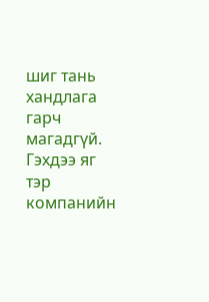шиг тань хандлага гарч магадгүй. Гэхдээ яг тэр компанийн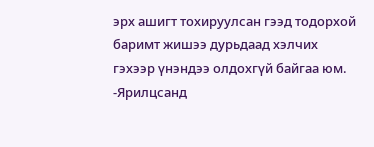эрх ашигт тохируулсан гээд тодорхой баримт жишээ дурьдаад хэлчих гэхээр үнэндээ олдохгүй байгаа юм.
-Ярилцсанд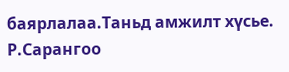баярлалаа.Таньд амжилт хүсье.
Р.Сарангоо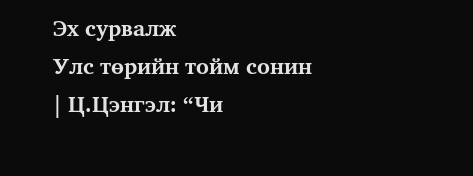Эх сурвалж
Улс төрийн тойм сонин
| Ц.Цэнгэл: “Чи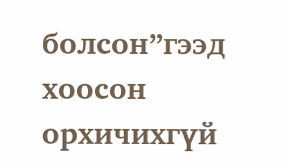болсон”гээд хоосон орхичихгүй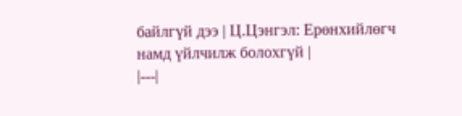байлгүй дээ | Ц.Цэнгэл: Ерөнхийлөгч намд үйлчилж болохгүй |
|---|